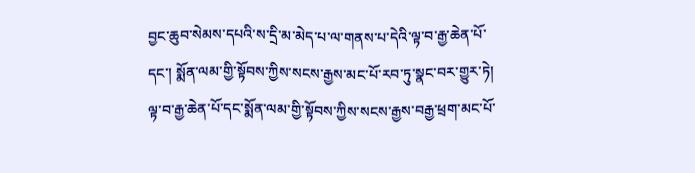བྱང་ཆུབ་སེམས་དཔའི་ས་དྲི་མ་མེད་པ་ལ་གནས་པ་དེའི་ལྟ་བ་རྒྱ་ཆེན་པོ་དང་། སྨོན་ལམ་གྱི་སྟོབས་ཀྱིས་སངས་རྒྱས་མང་པོ་རབ་ཏུ་སྣང་བར་གྱུར་ཏེ། ལྟ་བ་རྒྱ་ཆེན་པོ་དང་སྨོན་ལམ་གྱི་སྟོབས་ཀྱིས་སངས་རྒྱས་བརྒྱ་ཕྲག་མང་པོ་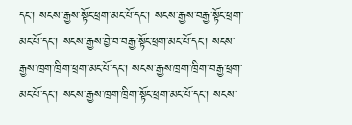དང་། སངས་རྒྱས་སྟོང་ཕྲག་མང་པོ་དང་། སངས་རྒྱས་བརྒྱ་སྟོང་ཕྲག་མང་པོ་དང་། སངས་རྒྱས་བྱེ་བ་བརྒྱ་སྟོང་ཕྲག་མང་པོ་དང་། སངས་རྒྱས་ཁྲག་ཁྲིག་ཕྲག་མང་པོ་དང་། སངས་རྒྱས་ཁྲག་ཁྲིག་བརྒྱ་ཕྲག་མང་པོ་དང་། སངས་རྒྱས་ཁྲག་ཁྲིག་སྟོང་ཕྲག་མང་པོ་དང་། སངས་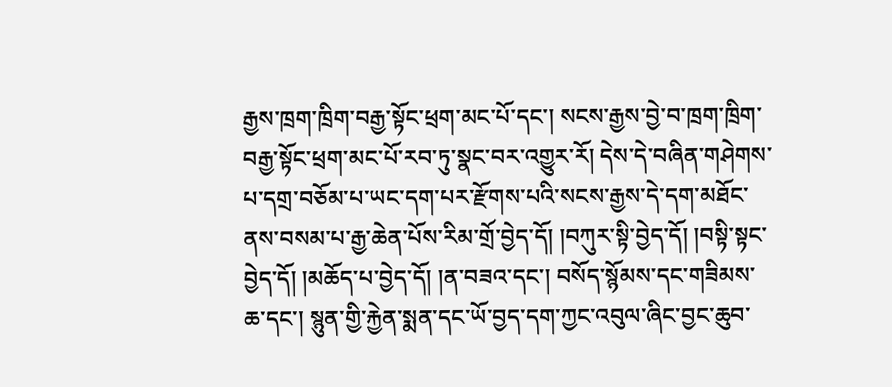རྒྱས་ཁྲག་ཁྲིག་བརྒྱ་སྟོང་ཕྲག་མང་པོ་དང་། སངས་རྒྱས་བྱེ་བ་ཁྲག་ཁྲིག་བརྒྱ་སྟོང་ཕྲག་མང་པོ་རབ་ཏུ་སྣང་བར་འགྱུར་རོ། དེས་དེ་བཞིན་གཤེགས་པ་དགྲ་བཅོམ་པ་ཡང་དག་པར་རྫོགས་པའི་སངས་རྒྱས་དེ་དག་མཐོང་ནས་བསམ་པ་རྒྱ་ཆེན་པོས་རིམ་གྲོ་བྱེད་དོ། །བཀུར་སྟི་བྱེད་དོ། །བསྟི་སྟང་བྱེད་དོ། །མཆོད་པ་བྱེད་དོ། །ན་བཟའ་དང་། བསོད་སྙོམས་དང་གཟིམས་ཆ་དང་། སྙུན་གྱི་རྐྱེན་སྨན་དང་ཡོ་བྱད་དག་ཀྱང་འབུལ་ཞིང་བྱང་ཆུབ་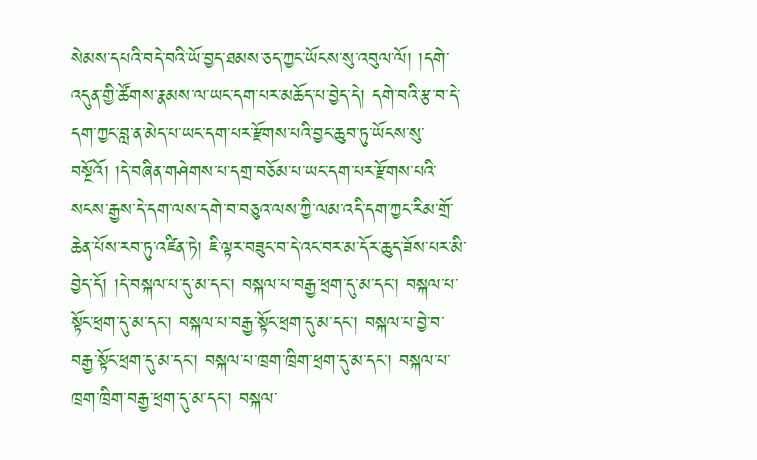སེམས་དཔའི་བདེ་བའི་ཡོ་བྱད་ཐམས་ཅད་ཀྱང་ཡོངས་སུ་འབུལ་ལོ། །དགེ་འདུན་གྱི་ཚོགས་རྣམས་ལ་ཡང་དག་པར་མཆོད་པ་བྱེད་དེ། དགེ་བའི་རྩ་བ་དེ་དག་ཀྱང་བླ་ན་མེད་པ་ཡང་དག་པར་རྫོགས་པའི་བྱང་ཆུབ་ཏུ་ཡོངས་སུ་བསྔོའོ། །དེ་བཞིན་གཤེགས་པ་དགྲ་བཅོམ་པ་ཡང་དག་པར་རྫོགས་པའི་སངས་རྒྱས་དེ་དག་ལས་དགེ་བ་བཅུའ་ལས་ཀྱི་ལམ་འདི་དག་ཀྱང་རིམ་གྲོ་ཆེན་པོས་རབ་ཏུ་འཛིན་ཏེ། ཇི་ལྟར་བཟུང་བ་དེ་འང་བར་མ་དོར་ཆུད་ཟོས་པར་མི་བྱེད་དོ། །དེ་བསྐལ་པ་དུ་མ་དང་། བསྐལ་པ་བརྒྱ་ཕྲག་དུ་མ་དང་། བསྐལ་པ་སྟོང་ཕྲག་དུ་མ་དང་། བསྐལ་པ་བརྒྱ་སྟོང་ཕྲག་དུ་མ་དང་། བསྐལ་པ་བྱེ་བ་བརྒྱ་སྟོང་ཕྲག་དུ་མ་དང་། བསྐལ་པ་ཁྲག་ཁྲིག་ཕྲག་དུ་མ་དང་། བསྐལ་པ་ཁྲག་ཁྲིག་བརྒྱ་ཕྲག་དུ་མ་དང་། བསྐལ་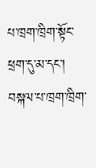པ་ཁྲག་ཁྲིག་སྟོང་ཕྲག་དུ་མ་དང་། བསྐལ་པ་ཁྲག་ཁྲིག་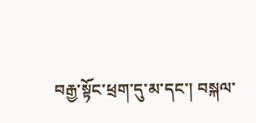བརྒྱ་སྟོང་ཕྲག་དུ་མ་དང་། བསྐལ་